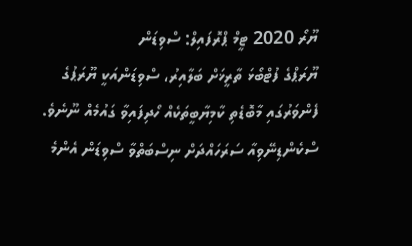ޔޫރޯ 2020 ޓީމް ޕްރޮފައިލް: ސްވިޑަން
ޔޫރަޕްގެ ފުޓްބޯޅަ ތާރީޚަށް ބަލާއިރު، ސްވިޑަންއަކީ ޔޫރަޕުގެ ފެންވަރުގައި މާބޮޑެތި ކާމިޔާބީތަކެއް ހޯދިފައިވާ ގައުމެއް ނޫނެވެ. ސްކެންޑިނޭވިއާ ސަރަހައްދަށް ނިސްބަތްވާ ސްވިޑަން އެންމެ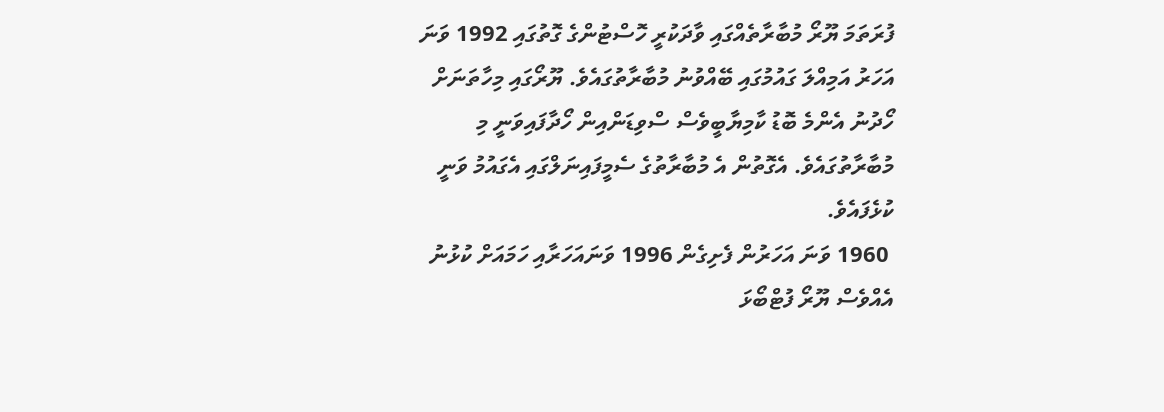ފުރަތަމަ ޔޫރޯ މުބާރާތެއްގައި ވާދަކުރީ ހޮސްޓުންގެ ގޮތުގައި 1992 ވަނަ އަހަރު އަމިއްލަ ގައުމުގައި ބޭއްވުނު މުބާރާތުގައެވެ. ޔޫރޯގައި މިހާތަނަށް ހޯދުނު އެންމެ ބޮޑު ކާމިޔާބީވެސް ސްވިޑަންއިން ހޯދާފައިވަނީ މި މުބާރާތުގައެވެ. އެގޮތުން އެ މުބާރާތުގެ ސެމީފައިނަލްގައި އެގައުމު ވަނީ ކުޅެފައެވެ.
 1960 ވަނަ އަހަރުން ފެށިގެން 1996 ވަނައަހަރާއި ހަމައަށް ކުޅުނު އެއްވެސް ޔޫރޯ ފުޓްބޯޅަ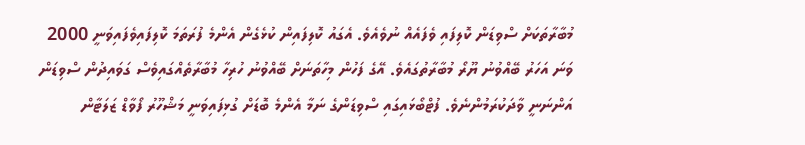މުބާރާތަކަށް ސްވިޑަން ކޮލިފައި ވެފައެއް ނުވެއެވެ. އެގައު ކޮލިފައިން ކުޅެގެން އެންމެ ފުރަތަމަ ކޮލިފައިވެފައިވަނީ 2000 ވަނަ އަހަރު ބޭއްވުނު ޔޫރޯ މުބާރާތުގައެވެ. އޭގެ ފަހުން މިހާތަނަށް ބޭއްވުނު ހުރިހާ މުބާރާތެއްގައިވެސް ގަވައިދުން ސްވިޑަން އަންނަނީ ވާދަކުރަމުންނެވެ. ފުޓްބޯޅައިގައި ސްވިޑަންގެ ނަމާ އެންމެ ބޮޑަށް ގުޅިފައިވަނީ މަޝްހޫރު ފޯވާޑް ޒަލަޓާން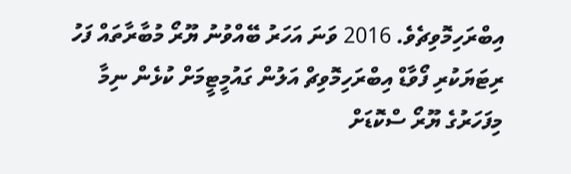އިބްރަހިމޮވިޗެވެ. 2016 ވަނަ އަހަރު ބޭއްވުނު ޔޫރޯ މުބާރާތައް ފަހު ރިޓަޔަކުރި ފޯވާޑް އިބްރަހިމޮވިޗް އަލުން ގައުމީޓީމަށް ކުޅެން ނިމާ މިފަހަރުގެ ޔޫރޯ ސްކޮޑަށް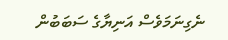ނެގިނަމަވެސް އަނިޔާގެ ސަބަބުން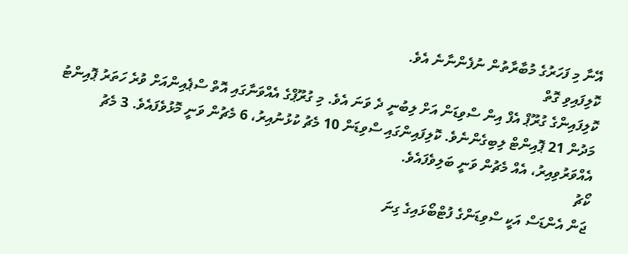އޭނާ މި ފަހަރުގެ މުބާރާތުން ނުފެންނާނެ އެވެ.
ކޮލިފައިވި ގޮތް
ކޮލިފައިންގެ ގުރޫޕް އެފް އިން ސްވިޑަން އަށް ލިބުނީ ދެ ވަނަ އެވެ. މި ގުރޫޕްގެ އެއްވަނާގައި އޮތް ސްޕެއިންއަށް ވުރެ ހަތަރު ޕޮއިންޓު މަދުން 21 ޕޮއިންޓް ލިބިގެންނެވެ. ކޮލިފައިންގައި ސްވިޑަން 10 މެޗު ކުޅުނުއިރު، 6 މެޗުން ވަނީ މޮޅުވެފައެވެ. 3 މެޗު އެއްވަރުވިއިރު، އެއް މެޗުން ވަނީ ބަލިވެފައެވެ.
ކޯޗު
ޖަން އެންޑަސް އަކީ ސްވިޑަންގެ ފުޓްބޯޅައިގެ ގިނަ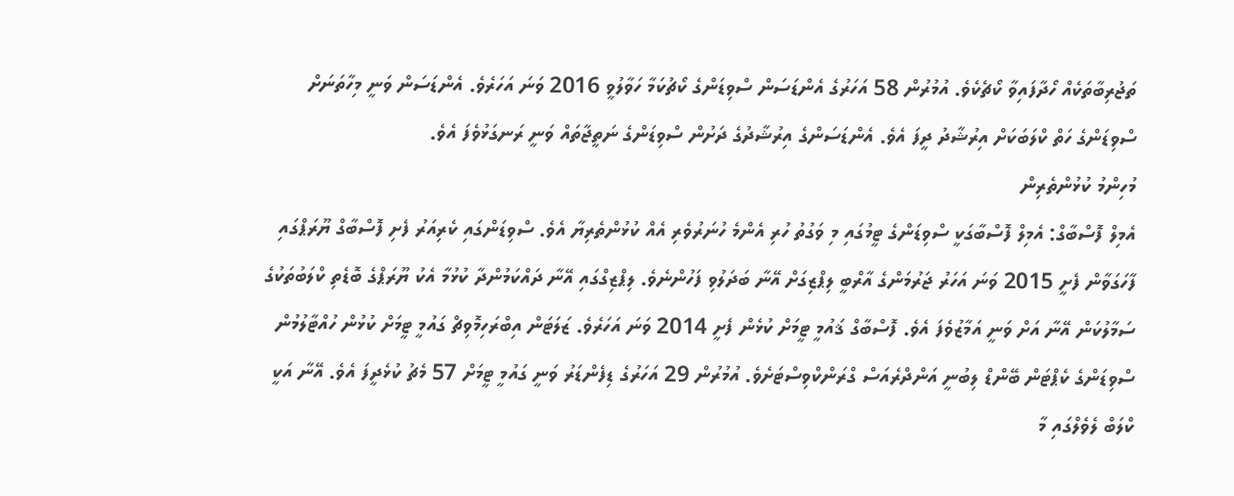ތަޖުރިބާތަކެއް ހޯދާފައިވާ ކޯޗެކެވެ. އުމުރުން 58 އަހަރުގެ އެންޑަސަން ސްވިޑަންގެ ކޯޗުކަމާ ހަވާލުވީ 2016 ވަނަ އަހަރެވެ. އެންޑަސަން ވަނީ މިހާތަނަށް ސްވިޑަންގެ ހަތް ކްލަބަކަށް އިރުޝާދު ދީފަ އެވެ. އެންޑަސަންގެ އިރުޝާދުގެ ދަށުން ސްވިޑަންގެ ނަތީޖާތައް ވަނީ ރަނގަޅުވެފަ އެވެ.
މުހިންމު ކުޅުންތެރިން
އެމިލް ފޮސްބާގް: އެމިލް ފޮސްބާގަކީ ސްވިޑަންގެ ޓީމުގައި މި ވަގުތު ހުރި އެންމެ ހުނަރުވެރި އެއް ކުޅުންތެރިޔާ އެވެ. ސްވިޑަންގައި ކެރިއަރު ފެށި ފޮސްބާގް ޔޫރަޕްގައި ފާހަގަވާން ފެށީ 2015 ވަނަ އަހަރު ޖަރުމަންގެ އާރްބީ ލިޕްޒިގަށް އޭނާ ބަދަލުވި ފަހުންނެވެ. ލިޕްޒިގްގައި އޭނާ ދައްކަމުންދާ ކުޅުމާ އެކު ޔޫރަޕްގެ ބޮޑެތި ކްލަބުތަކުގެ ސަމާލުކަން އޭނާ އަށް ވަނީ އަމާޒުވެފަ އެވެ. ފޮސްބާގް ޤައުމީ ޓީމަށް ކުޅެން ފެށީ 2014 ވަނަ އަހަރެވެ. ޒަލަޓަން އިބްރަހިމޮވިޗް ގައުމީ ޓީމަށް ކުޅުން ހުއްޓާލުމުން ސްވިޑަންގެ ކެޕްޓަން ބޭންޑް ލިބުނީ އަންދްރެއަސް ގްރަންކްވިސްޓަށެވެ. އުމުރުން 29 އަހަރުގެ ޑިފެންޑަރު ވަނީ ގައުމީ ޓީމަށް 57 މެޗު ކުޅެދީފަ އެވެ. އޭނާ އަކީ ކްލަބް ލެވެލްގައި މާ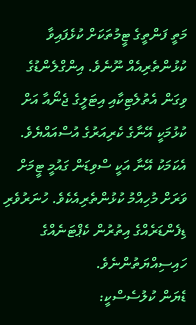މަތީ ފަންތީގެ ޓީމުތަކަށް ކުޅެފައިވާ ކުޅުންތެރިއެއް ނޫނެވެ. އިންގްލެންޑުގެ ވިގަން އެތުލެޓިކާއި އިޓަލީގެ ޖެނޯއާ އަށް ކުޅުމަކީ އޭނާގެ ކެރިއަރުގެ އުސްއައްޔެވެ. އެކަމަކު އޭނާ އަކީ ސްވިޑަން ގައުމީ ޓީމަށް ވަރަށް މުހިއްމު ކުޅުންތެރިއެކެވެ. ހުނަރުވެރި ޑިފެންޑަރެއްގެ އިތުރުން ކެޕްޓަނެއްގެ ހައިސިއްޔަތުންނެވެ.
ޑެޔަން ކުލުސެސްކީ: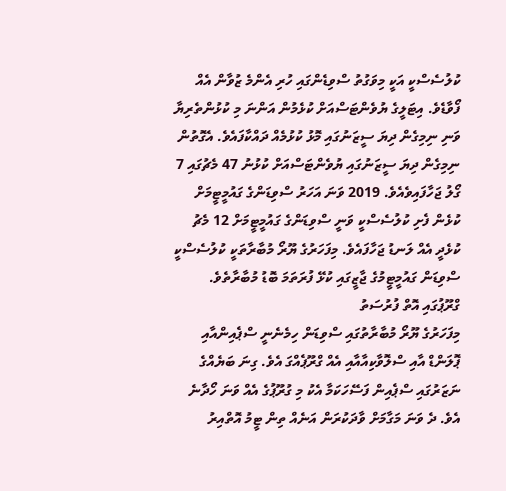ކުލުސެސްކީ އަކީ މިވަގުތު ސްވިޑެންގައި ހުރި އެންމެ ޒުވާން އެއް ފޯވާޑެވެ. އިޓަލީގެ ޔުވެންޓަސްއަށް ކުޅެމުން އަންނަ މި ކުޅުންތެރިޔާ ވަނި ނިމިގެން ދިޔަ ސީޒަނުގައި މޮޅު ކުޅުމެއް ދައްކާފައެވެ. އެގޮތުން ނިމިގެން ދިޔަ ސީޒަނުގައި ޔުވެންޓަސްއަށް ކުޅުނު 47 މެޗުގައި 7 ގޯލު ޖަހާފައިވެއެވެ. 2019 ވަނަ އަހަރު ސްވިޑަންގެ ގައުމީޓީމަށް ކުޅެން ފެށި ކުލުސެސްކީ ވަނީ ސްވިޑަންގެ ގައުމީޓީމަށް 12 މެޗު ކުޅެދީ އެއް ލަނޑު ޖަހާފައެވެ. މިފަހަރުގެ ޔޫރޯ މުބާރާތަކީ ކުލުސެސްކީ ސްވިޑަން ގައުމީޓީމުގެ ޖާޒީގައި ކުޅޭ ފުރަތަމަ ބޮޑު މުބާރާތެވެ.
ގްރޫޕުގައި އޮތް ފުރުސަތު
މިފަހަރުގެ ޔޫރޯ މުބާރާތުގައި ސްވިޑަން ހިމެނެނީ ސްޕެއިންއާއި ޕޮލަންޑް އާއި ސްލޮވާކިއާއާއި އެއް ގްރޫޕެއްގަ އެވެ. ގިނަ ބަޔެއްގެ ނަޒަރުގައި ސްޕެއިން ފަސޭހަކަމާ އެކު މި ގުރޫޕުގެ އެއް ވަނަ ހޯދާނެ އެވެ. ދެ ވަނަ މަގާމަށް ވާދަކުރަން އަނެއް ތިން ޓީމު އޮތްއިރު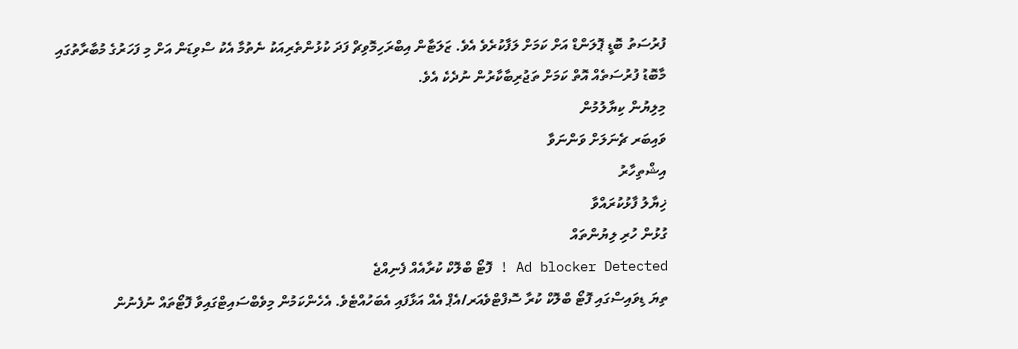ފުރުސަތު ބޮޑީ ޕޮލަންޑް އަށް ކަމަށް ލަފާކުރެވެ އެވެ. ޒަލަޓާން އިބްރަހިމޮވިޗް ފަދަ ކުޅުންތެރިއަކު ނެތުމާ އެކު ސްވިޑަން އަށް މި ފަހަރުގެ މުބާރާތުގައި މާބޮޑު ފުރުސަތެއް އޮތް ކަމަށް ތަޖުރިބާކާރުން ނުދެކެ އެވެ.
މިލިޔުން ކިޔާލުމުން
ވައިބަރ ޗެނަލަށް ވަންނަވާ
އިޝްތިހާރު
ޚިޔާލު ފާޅުކުރައްވާ
ގުޅުން ހުރި ލިޔުންތައް
Ad blocker Detected ! ފޮޓޯ ބްލޮކް ކުރާއެއް ފެނިއްޖެ
ތިޔަ ޑިވައިސްގައި ފޮޓޯ ބްލޮކް ކުރާ ސޮފްޓްވެއަރ/އެޕް އެއް އަޅާފައި އެބަހުއްޓެވެ. އެހެންކަމުން މިވެބްސައިޓްގައިވާ ފޮޓޯތައް ނުފެނުން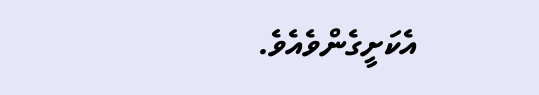އެކަށީގެންވެއެވެ.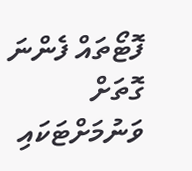ފޮޓޯތައް ފެންނަ ގޮތަށް ވަނުމަށްޓަކައި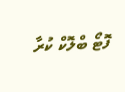ފޮޓޯ ބްލޮކް ކުރާ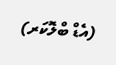(އެޑް ބްލޮކަރ)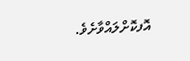އޮފކޮށްލައްވާށެވެ.